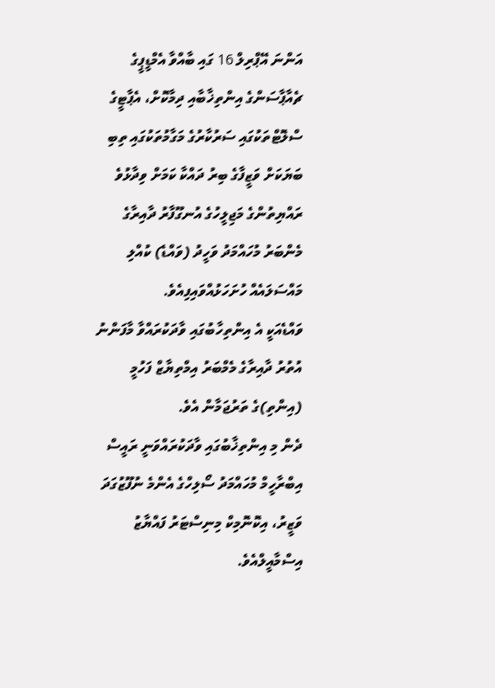އަންނަ އޭޕްރިލް 16 ގައި ބާއްވާ އެމްޑީޕީގެ ޗެއާޕާސަންގެ އިންތިޚާބާއި ދިމާކޮށް، އެޕާޓީގެ ސްލޮޓްތަކުގައި ސަރުކާރުގެ މަގާމުތަކުގައި ތިބި ބަޔަކަށް ވަޒީފާގެ ބިރު ދައްކާ ކަމަށް ވިދާޅުވެ ރައްޔިތުންގެ މަޖިލީހުގެ އުނގޫފާރު ދާއިރާގެ މެންބަރު މުހައްމަދު ވަހީދު (ވައްޑެ) ކުއްލި މައްސަލައެއް ހުށަހަޅުއްވައިފިއެވެ.
ވައްޑެއަކީ އެ އިންތިހާބުގައި ވާދަކުރައްވާ މާފަންނު އުތުރު ދާއިރާގެ މެމްބަރު އިމްތިޔާޒް ފަހުމީ (އިންތި)ގެ ތަރުޖަމާން އެވެ.
ދެން މި އިންތިޚާބުގައި ވާދަކުރައްވަނީ ރައީސް އިބްރާހީމް މުހައްމަދު ސޯލިހްގެ އެންމެ ނުފޫޒުގަދަ ވަޒީރު، އިކޮނޮމިކް މިނިސްޓަރު ފައްޔާޒު އިސްމާއީލްއެވެ.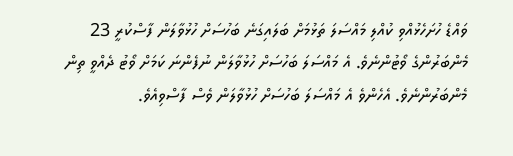ވައްޑެ ހުށަހެޅުއްވި ކުއްލި މައްސަލަ ތަޅުމަށް ބަލައިގަނެ ބަހުސަށް ހުޅުވާލަން ފާސްކުރީ 23 މެންބަރުންގެ ވޯޓުންނެވެ. އެ މައްސަލަ ބަހުސަށް ހުޅުވާލަން ނުފެންނަ ކަމަށް ވޯޓު ދެއްވީ ތިން މެންބަރުންނެވެ. އެހެންވެ އެ މައްސަލަ ބަހުސަށް ހުޅުވާލަން ވެސް ފާސްވިއެވެ.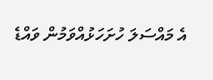އެ މައްސަލަ ހުށަހަޅުއްވަމުން ވައްޑެ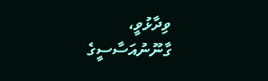ވިދާޅުވީ، ގާނޫނުއަސާސީގެ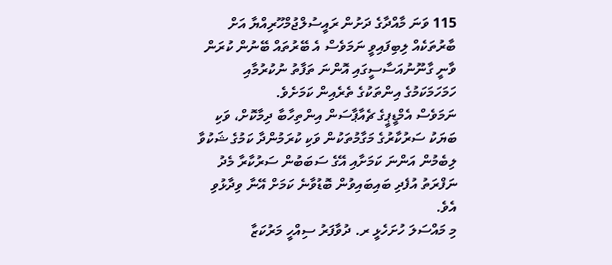115 ވަނަ މާއްދާގެ ދަށުން ރައީސުލްޖުމްހޫރިއްޔާ އަށް ބާރުތަކެއް ލިބިފައިވީ ނަމަވެސް އެ ބޭރުތައް ބޭނުން ކުރަން ވާނީ ގާނޫނުއަސާސީގައި އޮންނަ ތަފާތު ނުކުރުމާއި ހަމަހަމަކަމުގެ އިންތަކުގެ ތެރެއިން ކަމަށެވެ.
ނަމަވެސް އެމްޑީޕީގެ ޗެއާޕާސަން އިންތިހާބާ ދިމާކޮށް، ވަކި ބަޔަކު ސަރުކާރުގެ މަގާމުތަކުން ވަކި ކުރަމުންދާ ކަމުގެ ޝަކުވާ ލިބެމުން އަންނަ ކަމަށާއި އޭގެ ސަބަބުން ސަރުކާރާ މެދު ނަފްރަތު އުފެދި ބައިބައިވުން ބޮޑުވާނެ ކަމަށް އޭނާ ވިދާޅުވި އެވެ.
މި މައްސަލަ ހުށަހެޅީ ރ. ދުވާފަރު ސިއްހީ މަރުކަޒާ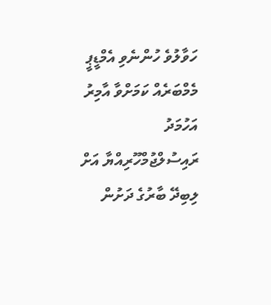ހަވާލުވެ ހުންނެވި އެމްޑީޕީ މެމްބަރެއް ކަމަށްވާ އާމިރު އަހުމަދު ރައިސުލްޖުމްހޫރިއްޔާ އަށް ލިބިދޭ ބާރުގެ ދަށުން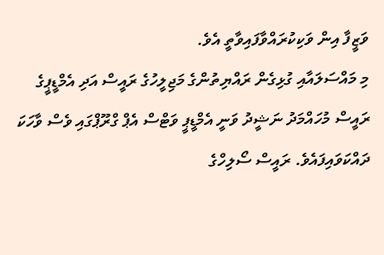ވަޒީފާ އިން ވަކިކުރައްވާފައިވާތީ އެވެ.
މި މައްސަލައާއި ގުޅިގެން ރައްޔިތުންގެ މަޖިލީހުގެ ރައީސް އަދި އެމްޑީޕީގެ ރައީސް މުހައްމަދު ނަޝީދު ވަނީ އެމްޑީޕީ ވަޓްސް އެޕް ގްރޫޕްގައި ވެސް ވާހަކަ ދައްކަވައިފައެވެ. ރައީސް ސޯލިހްގެ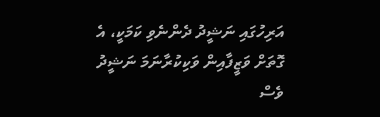އަރިހުގައި ނަޝީދު ދެންނެވި ކަމަކީ، އެ ގޮތަށް ވަޒީފާއިން ވަކިކުރާނަމަ ނަޝީދު ވެސް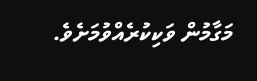މަގާމުން ވަކިކުރެއްވުމަށެވެ.